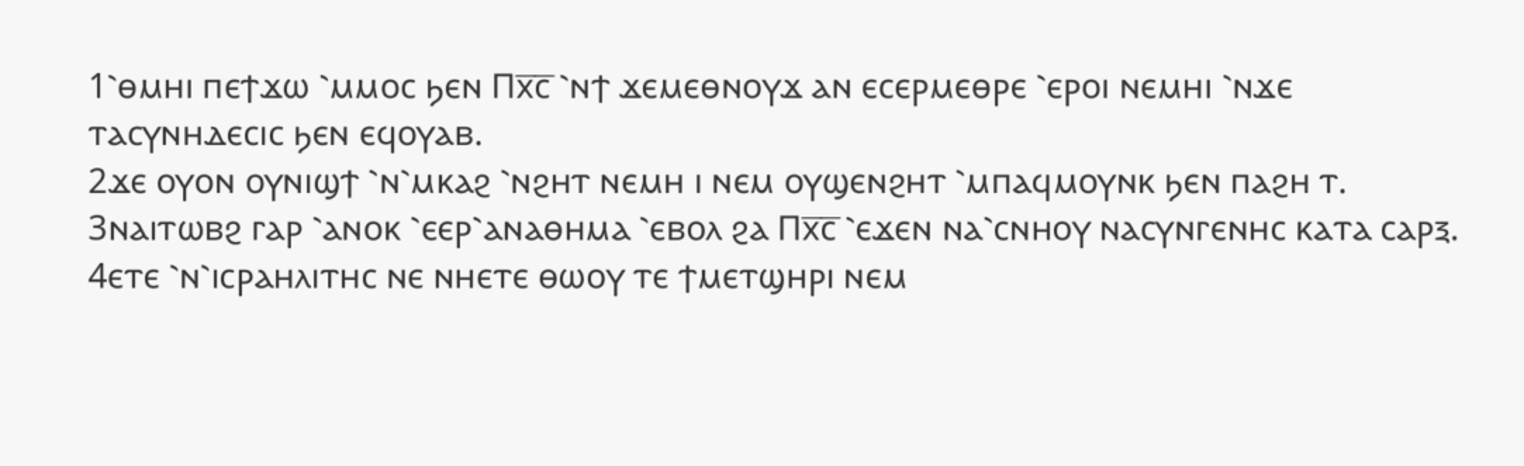1⳿ⲑⲙⲏⲓ ⲡⲉϯϫⲱ ⳿ⲙⲙⲟⲥ ϧⲉⲛ Ⲡⲭ̅ⲥ̅ ⳿ⲛϯ ϫⲉⲙⲉⲑⲛⲟⲩϫ ⲁⲛ ⲉⲥⲉⲣⲙⲉⲑⲣⲉ ⳿ⲉⲣⲟⲓ ⲛⲉⲙⲏⲓ ⳿ⲛϫⲉ ⲧⲁⲥⲩⲛⲏⲇⲉⲥⲓⲥ ϧⲉⲛ ⲉϥⲟⲩⲁⲃ.
2ϫⲉ ⲟⲩⲟⲛ ⲟⲩⲛⲓϣϯ ⳿ⲛ⳿ⲙⲕⲁϩ ⳿ⲛϩⲏⲧ ⲛⲉⲙⲏ ⲓ ⲛⲉⲙ ⲟⲩϣⲉⲛϩⲏⲧ ⳿ⲙⲡⲁϥⲙⲟⲩⲛⲕ ϧⲉⲛ ⲡⲁϩⲏ ⲧ.
3ⲛⲁⲓⲧⲱⲃϩ ⲅⲁⲣ ⳿ⲁⲛⲟⲕ ⳿ⲉⲉⲣ⳿ⲁⲛⲁⲑⲏⲙⲁ ⳿ⲉⲃⲟⲗ ϩⲁ Ⲡⲭ̅ⲥ̅ ⳿ⲉϫⲉⲛ ⲛⲁ⳿ⲥⲛⲏⲟⲩ ⲛⲁⲥⲩⲛⲅⲉⲛⲏⲥ ⲕⲁⲧⲁ ⲥⲁⲣⲝ.
4ⲉⲧⲉ ⳿ⲛ⳿ⲓⲥⲣⲁⲏⲗⲓⲧⲏⲥ ⲛⲉ ⲛⲏⲉⲧⲉ ⲑⲱⲟⲩ ⲧⲉ ϯⲙⲉⲧϣⲏⲣⲓ ⲛⲉⲙ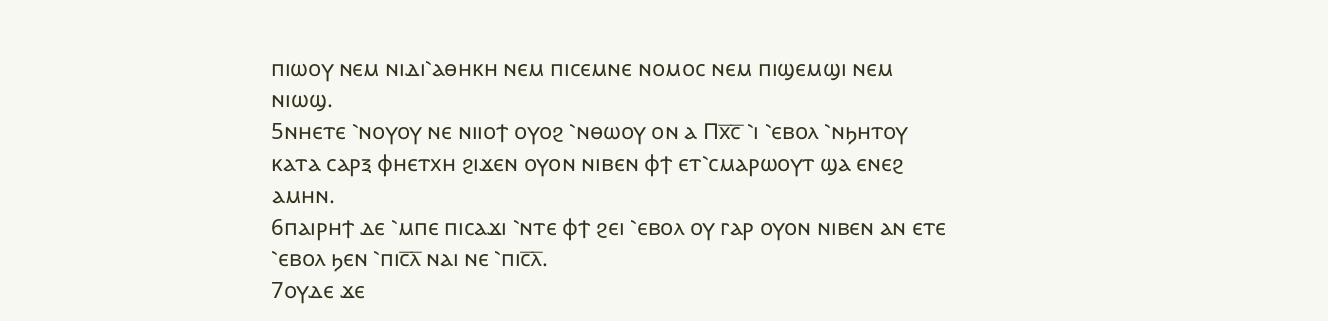ⲡⲓⲱⲟⲩ ⲛⲉⲙ ⲛⲓⲇⲓ⳿ⲁⲑⲏⲕⲏ ⲛⲉⲙ ⲡⲓⲥⲉⲙⲛⲉ ⲛⲟⲙⲟⲥ ⲛⲉⲙ ⲡⲓϣⲉⲙϣⲓ ⲛⲉⲙ ⲛⲓⲱϣ.
5ⲛⲏⲉⲧⲉ ⳿ⲛⲟⲩⲟⲩ ⲛⲉ ⲛⲓⲓⲟϯ ⲟⲩⲟϩ ⳿ⲛⲑⲱⲟⲩ ⲟⲛ ⲁ Ⲡⲭ̅ⲥ̅ ⳿ⲓ ⳿ⲉⲃⲟⲗ ⳿ⲛϧⲏⲧⲟⲩ ⲕⲁⲧⲁ ⲥⲁⲣⲝ ⲫⲏⲉⲧⲭⲏ ϩⲓϫⲉⲛ ⲟⲩⲟⲛ ⲛⲓⲃⲉⲛ ⲫϯ ⲉⲧ⳿ⲥⲙⲁⲣⲱⲟⲩⲧ ϣⲁ ⲉⲛⲉϩ ⲁⲙⲏⲛ.
6ⲡⲁⲓⲣⲏϯ ⲇⲉ ⳿ⲙⲡⲉ ⲡⲓⲥⲁϫⲓ ⳿ⲛⲧⲉ ⲫϯ ϩⲉⲓ ⳿ⲉⲃⲟⲗ ⲟⲩ ⲅⲁⲣ ⲟⲩⲟⲛ ⲛⲓⲃⲉⲛ ⲁⲛ ⲉⲧⲉ ⳿ⲉⲃⲟⲗ ϧⲉⲛ ⳿ⲡⲓⲥ̅ⲗ̅ ⲛⲁⲓ ⲛⲉ ⳿ⲡⲓⲥ̅ⲗ̅.
7ⲟⲩⲇⲉ ϫⲉ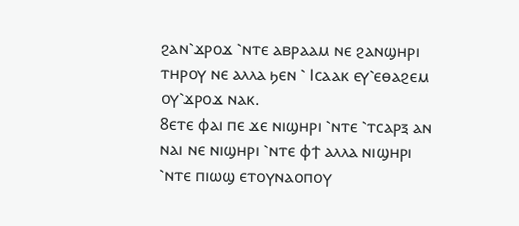ϩⲁⲛ⳿ϫⲣⲟϫ ⳿ⲛⲧⲉ ⲁⲃⲣⲁⲁⲙ ⲛⲉ ϩⲁⲛϣⲏⲣⲓ ⲧⲏⲣⲟⲩ ⲛⲉ ⲁⲗⲗⲁ ϧⲉⲛ ⳿ Ⲓⲥⲁⲁⲕ ⲉⲩ⳿ⲉⲑⲁϩⲉⲙ ⲟⲩ⳿ϫⲣⲟϫ ⲛⲁⲕ.
8ⲉⲧⲉ ⲫⲁⲓ ⲡⲉ ϫⲉ ⲛⲓϣⲏⲣⲓ ⳿ⲛⲧⲉ ⳿ⲧⲥⲁⲣⲝ ⲁⲛ ⲛⲁⲓ ⲛⲉ ⲛⲓϣⲏⲣⲓ ⳿ⲛⲧⲉ ⲫϯ ⲁⲗⲗⲁ ⲛⲓϣⲏⲣⲓ ⳿ⲛⲧⲉ ⲡⲓⲱϣ ⲉⲧⲟⲩⲛⲁⲟⲡⲟⲩ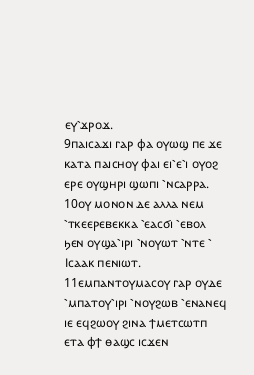ⲉⲩ⳿ϫⲣⲟϫ.
9ⲡⲁⲓⲥⲁϫⲓ ⲅⲁⲣ ⲫⲁ ⲟⲩⲱϣ ⲡⲉ ϫⲉ ⲕⲁⲧⲁ ⲡⲁⲓⲥⲏⲟⲩ ⲫⲁⲓ ⲉⲓ⳿ⲉ⳿ⲓ ⲟⲩⲟϩ ⲉⲣⲉ ⲟⲩϣⲏⲣⲓ ϣⲱⲡⲓ ⳿ⲛⲥⲁⲣⲣⲁ.
10ⲟⲩ ⲙⲟⲛⲟⲛ ⲇⲉ ⲁⲗⲗⲁ ⲛⲉⲙ ⳿ⲧⲕⲉⲉⲣⲉⲃⲉⲕⲕⲁ ⳿ⲉⲁⲥϭⲓ ⳿ⲉⲃⲟⲗ ϧⲉⲛ ⲟⲩϣⲁ⳿ⲓⲣⲓ ⳿ⲛⲟⲩⲱⲧ ⳿ⲛⲧⲉ ⳿ Ⲓⲥⲁⲁⲕ ⲡⲉⲛⲓⲱⲧ.
11ⲉⲙⲡⲁⲛⲧⲟⲩⲙⲁⲥⲟⲩ ⲅⲁⲣ ⲟⲩⲇⲉ ⳿ⲙⲡⲁⲧⲟⲩ⳿ⲓⲣⲓ ⳿ⲛⲟⲩϩⲱⲃ ⳿ⲉⲛⲁⲛⲉϥ ⲓⲉ ⲉϥϩⲱⲟⲩ ϩⲓⲛⲁ ϯⲙⲉⲧⲥⲱⲧⲡ ⲉⲧⲁ ⲫϯ ⲑⲁϣⲥ ⲓⲥϫⲉⲛ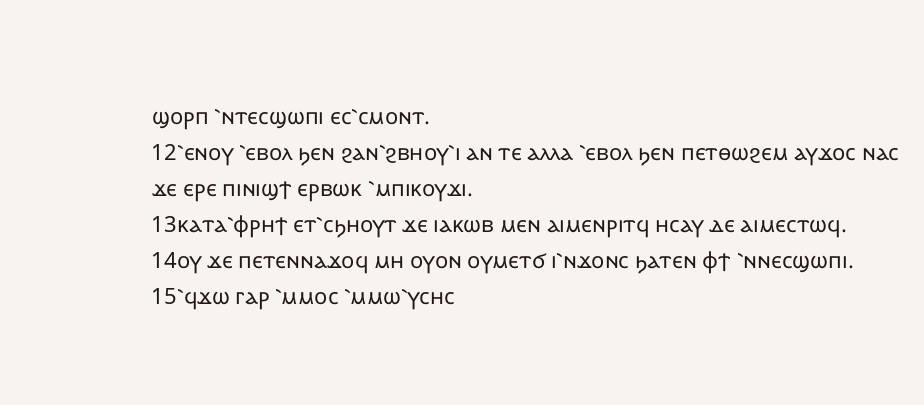ϣⲟⲣⲡ ⳿ⲛⲧⲉⲥϣⲱⲡⲓ ⲉⲥ⳿ⲥⲙⲟⲛⲧ.
12⳿ⲉⲛⲟⲩ ⳿ⲉⲃⲟⲗ ϧⲉⲛ ϩⲁⲛ⳿ϩⲃⲏⲟⲩ⳿ⲓ ⲁⲛ ⲧⲉ ⲁⲗⲗⲁ ⳿ⲉⲃⲟⲗ ϧⲉⲛ ⲡⲉⲧⲑⲱϩⲉⲙ ⲁⲩϫⲟⲥ ⲛⲁⲥ ϫⲉ ⲉⲣⲉ ⲡⲓⲛⲓϣϯ ⲉⲣⲃⲱⲕ ⳿ⲙⲡⲓⲕⲟⲩϫⲓ.
13ⲕⲁⲧⲁ⳿ⲫⲣⲏϯ ⲉⲧ⳿ⲥϧⲏⲟⲩⲧ ϫⲉ ⲓⲁⲕⲱⲃ ⲙⲉⲛ ⲁⲓⲙⲉⲛⲣⲓⲧϥ ⲏⲥⲁⲩ ⲇⲉ ⲁⲓⲙⲉⲥⲧⲱϥ.
14ⲟⲩ ϫⲉ ⲡⲉⲧⲉⲛⲛⲁϫⲟϥ ⲙⲏ ⲟⲩⲟⲛ ⲟⲩⲙⲉⲧϭ ⲓ⳿ⲛϫⲟⲛⲥ ϧⲁⲧⲉⲛ ⲫϯ ⳿ⲛⲛⲉⲥϣⲱⲡⲓ.
15⳿ϥϫⲱ ⲅⲁⲣ ⳿ⲙⲙⲟⲥ ⳿ⲙⲙⲱ⳿ⲩⲥⲏⲥ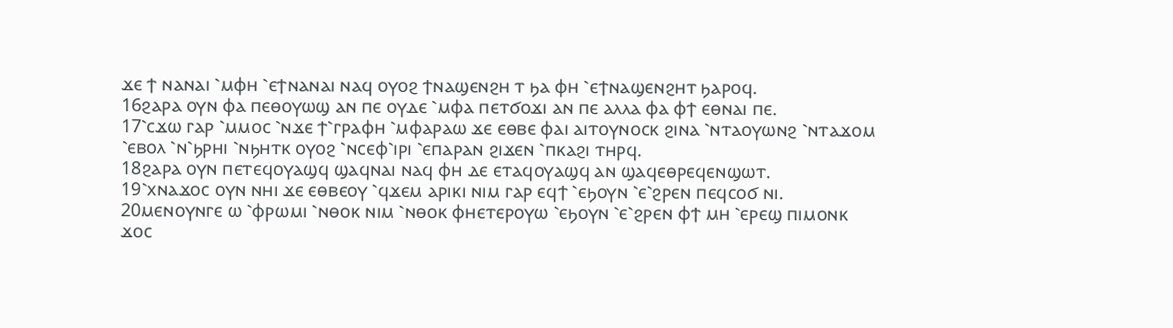ϫⲉ ϯ ⲛⲁⲛⲁⲓ ⳿ⲙⲫⲏ ⳿ⲉϯⲛⲁⲛⲁⲓ ⲛⲁϥ ⲟⲩⲟϩ ϯⲛⲁϣⲉⲛϩⲏ ⲧ ϧⲁ ⲫⲏ ⳿ⲉϯⲛⲁϣⲉⲛϩⲏⲧ ϧⲁⲣⲟϥ.
16ϩⲁⲣⲁ ⲟⲩⲛ ⲫⲁ ⲡⲉⲑⲟⲩⲱϣ ⲁⲛ ⲡⲉ ⲟⲩⲇⲉ ⳿ⲙⲫⲁ ⲡⲉⲧϭⲟϫⲓ ⲁⲛ ⲡⲉ ⲁⲗⲗⲁ ⲫⲁ ⲫϯ ⲉⲑⲛⲁⲓ ⲡⲉ.
17⳿ⲥϫⲱ ⲅⲁⲣ ⳿ⲙⲙⲟⲥ ⳿ⲛϫⲉ ϯ⳿ⲅⲣⲁⲫⲏ ⳿ⲙⲫⲁⲣⲁⲱ ϫⲉ ⲉⲑⲃⲉ ⲫⲁⲓ ⲁⲓⲧⲟⲩⲛⲟⲥⲕ ϩⲓⲛⲁ ⳿ⲛⲧⲁⲟⲩⲱⲛϩ ⳿ⲛⲧⲁϫⲟⲙ ⳿ⲉⲃⲟⲗ ⳿ⲛ⳿ϧⲣⲏⲓ ⳿ⲛϧⲏⲧⲕ ⲟⲩⲟϩ ⳿ⲛⲥⲉⲫ⳿ⲓⲣⲓ ⳿ⲉⲡⲁⲣⲁⲛ ϩⲓϫⲉⲛ ⳿ⲡⲕⲁϩⲓ ⲧⲏⲣϥ.
18ϩⲁⲣⲁ ⲟⲩⲛ ⲡⲉⲧⲉϥⲟⲩⲁϣϥ ϣⲁϥⲛⲁⲓ ⲛⲁϥ ⲫⲏ ⲇⲉ ⲉⲧⲁϥⲟⲩⲁϣϥ ⲁⲛ ϣⲁϥⲉⲑⲣⲉϥⲉⲛϣⲱⲧ.
19⳿ⲭⲛⲁϫⲟⲥ ⲟⲩⲛ ⲛⲏⲓ ϫⲉ ⲉⲑⲃⲉⲟⲩ ⳿ϥϫⲉⲙ ⲁⲣⲓⲕⲓ ⲛⲓⲙ ⲅⲁⲣ ⲉϥϯ ⳿ⲉϧⲟⲩⲛ ⳿ⲉ⳿ϩⲣⲉⲛ ⲡⲉϥⲥⲟϭ ⲛⲓ.
20ⲙⲉⲛⲟⲩⲛⲅⲉ ⲱ ⳿ⲫⲣⲱⲙⲓ ⳿ⲛⲑⲟⲕ ⲛⲓⲙ ⳿ⲛⲑⲟⲕ ⲫⲏⲉⲧⲉⲣⲟⲩⲱ ⳿ⲉϧⲟⲩⲛ ⳿ⲉ⳿ϩⲣⲉⲛ ⲫϯ ⲙⲏ ⳿ⲉⲣⲉϣ ⲡⲓⲙⲟⲛⲕ ϫⲟⲥ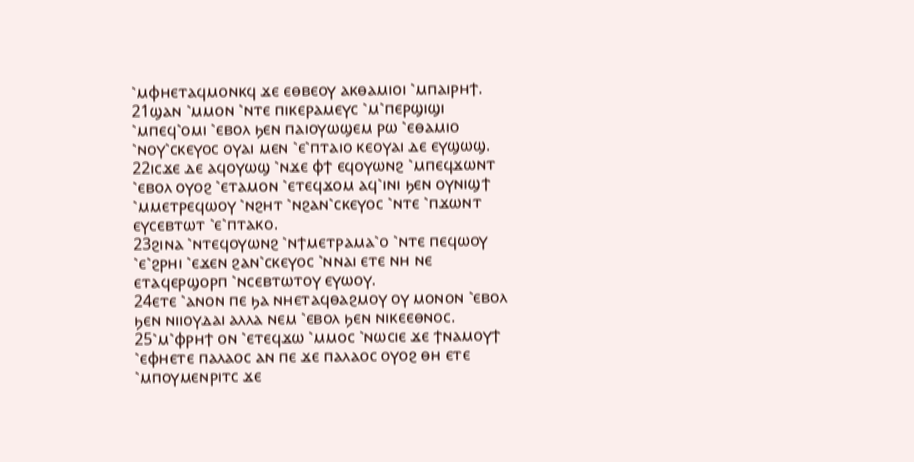⳿ⲙⲫⲏⲉⲧⲁϥⲙⲟⲛⲕϥ ϫⲉ ⲉⲑⲃⲉⲟⲩ ⲁⲕⲑⲁⲙⲓⲟⲓ ⳿ⲙⲡⲁⲓⲣⲏϯ.
21ϣⲁⲛ ⳿ⲙⲙⲟⲛ ⳿ⲛⲧⲉ ⲡⲓⲕⲉⲣⲁⲙⲉⲩⲥ ⳿ⲙ⳿ⲡⲉⲣϣⲓϣⲓ ⳿ⲙⲡⲉϥ⳿ⲟⲙⲓ ⳿ⲉⲃⲟⲗ ϧⲉⲛ ⲡⲁⲓⲟⲩⲱϣⲉⲙ ⲣⲱ ⳿ⲉⲑⲁⲙⲓⲟ ⳿ⲛⲟⲩ⳿ⲥⲕⲉⲩⲟⲥ ⲟⲩⲁⲓ ⲙⲉⲛ ⳿ⲉ⳿ⲡⲧⲁⲓⲟ ⲕⲉⲟⲩⲁⲓ ⲇⲉ ⲉⲩϣⲱϣ.
22ⲓⲥϫⲉ ⲇⲉ ⲁϥⲟⲩⲱϣ ⳿ⲛϫⲉ ⲫϯ ⲉϥⲟⲩⲱⲛϩ ⳿ⲙⲡⲉϥϫⲱⲛⲧ ⳿ⲉⲃⲟⲗ ⲟⲩⲟϩ ⳿ⲉⲧⲁⲙⲟⲛ ⳿ⲉⲧⲉϥϫⲟⲙ ⲁϥ⳿ⲓⲛⲓ ϧⲉⲛ ⲟⲩⲛⲓϣϯ ⳿ⲙⲙⲉⲧⲣⲉϥⲱⲟⲩ ⳿ⲛϩⲏⲧ ⳿ⲛϩⲁⲛ⳿ⲥⲕⲉⲩⲟⲥ ⳿ⲛⲧⲉ ⳿ⲡϫⲱⲛⲧ ⲉⲩⲥⲉⲃⲧⲱⲧ ⳿ⲉ⳿ⲡⲧⲁⲕⲟ.
23ϩⲓⲛⲁ ⳿ⲛⲧⲉϥⲟⲩⲱⲛϩ ⳿ⲛϯⲙⲉⲧⲣⲁⲙⲁ⳿ⲟ ⳿ⲛⲧⲉ ⲡⲉϥⲱⲟⲩ ⳿ⲉ⳿ϩⲣⲏⲓ ⳿ⲉϫⲉⲛ ϩⲁⲛ⳿ⲥⲕⲉⲩⲟⲥ ⳿ⲛⲛⲁⲓ ⲉⲧⲉ ⲛⲏ ⲛⲉ ⲉⲧⲁϥⲉⲣϣⲟⲣⲡ ⳿ⲛⲥⲉⲃⲧⲱⲧⲟⲩ ⲉⲩⲱⲟⲩ.
24ⲉⲧⲉ ⳿ⲁⲛⲟⲛ ⲡⲉ ϧⲁ ⲛⲏⲉⲧⲁϥⲑⲁϩⲙⲟⲩ ⲟⲩ ⲙⲟⲛⲟⲛ ⳿ⲉⲃⲟⲗ ϧⲉⲛ ⲛⲓⲓⲟⲩⲇⲁⲓ ⲁⲗⲗⲁ ⲛⲉⲙ ⳿ⲉⲃⲟⲗ ϧⲉⲛ ⲛⲓⲕⲉⲉⲑⲛⲟⲥ.
25⳿ⲙ⳿ⲫⲣⲏϯ ⲟⲛ ⳿ⲉⲧⲉϥϫⲱ ⳿ⲙⲙⲟⲥ ⳿ⲛⲱⲥⲓⲉ ϫⲉ ϯⲛⲁⲙⲟⲩϯ ⳿ⲉⲫⲏⲉⲧⲉ ⲡⲁⲗⲁⲟⲥ ⲁⲛ ⲡⲉ ϫⲉ ⲡⲁⲗⲁⲟⲥ ⲟⲩⲟϩ ⲑⲏ ⲉⲧⲉ ⳿ⲙⲡⲟⲩⲙⲉⲛⲣⲓⲧⲥ ϫⲉ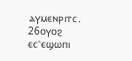ⲁⲩⲙⲉⲛⲣⲓⲧⲥ.
26ⲟⲩⲟϩ ⲉⲥ⳿ⲉϣⲱⲡⲓ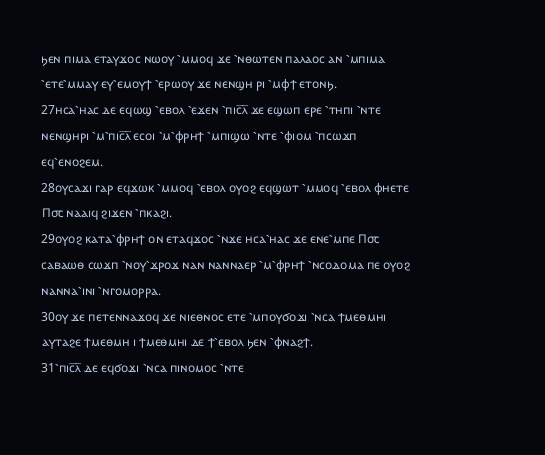ϧⲉⲛ ⲡⲓⲙⲁ ⲉⲧⲁⲩϫⲟⲥ ⲛⲱⲟⲩ ⳿ⲙⲙⲟϥ ϫⲉ ⳿ⲛⲑⲱⲧⲉⲛ ⲡⲁⲗⲁⲟⲥ ⲁⲛ ⳿ⲙⲡⲓⲙⲁ ⳿ⲉⲧⲉ⳿ⲙⲙⲁⲩ ⲉⲩ⳿ⲉⲙⲟⲩϯ ⳿ⲉⲣⲱⲟⲩ ϫⲉ ⲛⲉⲛϣⲏ ⲣⲓ ⳿ⲙⲫϯ ⲉⲧⲟⲛϧ.
27ⲏⲥⲁ⳿ⲏⲁⲥ ⲇⲉ ⲉϥⲱϣ ⳿ⲉⲃⲟⲗ ⳿ⲉϫⲉⲛ ⳿ⲡⲓⲥ̅ⲗ̅ ϫⲉ ⲉϣⲱⲡ ⲉⲣⲉ ⳿ⲧⲏⲡⲓ ⳿ⲛⲧⲉ ⲛⲉⲛϣⲏⲣⲓ ⳿ⲙ⳿ⲡⲓⲥ̅ⲗ̅ ⲉⲥⲟⲓ ⳿ⲙ⳿ⲫⲣⲏϯ ⳿ⲙⲡⲓϣⲱ ⳿ⲛⲧⲉ ⳿ⲫⲓⲟⲙ ⳿ⲡⲥⲱϫⲡ ⲉϥ⳿ⲉⲛⲟϩⲉⲙ.
28ⲟⲩⲥⲁϫⲓ ⲅⲁⲣ ⲉϥϫⲱⲕ ⳿ⲙⲙⲟϥ ⳿ⲉⲃⲟⲗ ⲟⲩⲟϩ ⲉϥϣⲱⲧ ⳿ⲙⲙⲟϥ ⳿ⲉⲃⲟⲗ ⲫⲏⲉⲧⲉ Ⲡ⳪ ⲛⲁⲁⲓϥ ϩⲓϫⲉⲛ ⳿ⲡⲕⲁϩⲓ.
29ⲟⲩⲟϩ ⲕⲁⲧⲁ⳿ⲫⲣⲏϯ ⲟⲛ ⲉⲧⲁϥϫⲟⲥ ⳿ⲛϫⲉ ⲏⲥⲁ⳿ⲏⲁⲥ ϫⲉ ⲉⲛⲉ⳿ⲙⲡⲉ Ⲡ⳪ ⲥⲁⲃⲁⲱⲑ ⲥⲱϫⲡ ⳿ⲛⲟⲩ⳿ϫⲣⲟϫ ⲛⲁⲛ ⲛⲁⲛⲛⲁⲉⲣ ⳿ⲙ⳿ⲫⲣⲏϯ ⳿ⲛⲥⲟⲇⲟⲙⲁ ⲡⲉ ⲟⲩⲟϩ ⲛⲁⲛⲛⲁ⳿ⲓⲛⲓ ⳿ⲛⲅⲟⲙⲟⲣⲣⲁ.
30ⲟⲩ ϫⲉ ⲡⲉⲧⲉⲛⲛⲁϫⲟϥ ϫⲉ ⲛⲓⲉⲑⲛⲟⲥ ⲉⲧⲉ ⳿ⲙⲡⲟⲩϭⲟϫⲓ ⳿ⲛⲥⲁ ϯⲙⲉⲑⲙⲏⲓ ⲁⲩⲧⲁϩⲉ ϯⲙⲉⲑⲙⲏ ⲓ ϯⲙⲉⲑⲙⲏⲓ ⲇⲉ ϯ⳿ⲉⲃⲟⲗ ϧⲉⲛ ⳿ⲫⲛⲁϩϯ.
31⳿ⲡⲓⲥ̅ⲗ̅ ⲇⲉ ⲉϥϭⲟϫⲓ ⳿ⲛⲥⲁ ⲡⲓⲛⲟⲙⲟⲥ ⳿ⲛⲧⲉ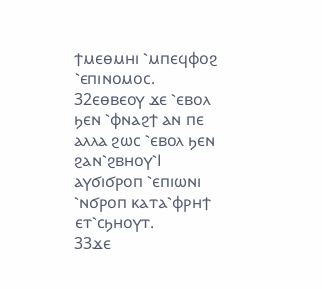ϯⲙⲉⲑⲙⲏⲓ ⳿ⲙⲡⲉϥⲫⲟϩ ⳿ⲉⲡⲓⲛⲟⲙⲟⲥ.
32ⲉⲑⲃⲉⲟⲩ ϫⲉ ⳿ⲉⲃⲟⲗ ϧⲉⲛ ⳿ⲫⲛⲁϩϯ ⲁⲛ ⲡⲉ ⲁⲗⲗⲁ ϩⲱⲥ ⳿ⲉⲃⲟⲗ ϧⲉⲛ ϩⲁⲛ⳿ϩⲃⲏⲟⲩ⳿Ⲓ ⲁⲩϭⲓϭⲣⲟⲡ ⳿ⲉⲡⲓⲱⲛⲓ ⳿ⲛϭⲣⲟⲡ ⲕⲁⲧⲁ⳿ⲫⲣⲏϯ ⲉⲧ⳿ⲥϧⲏⲟⲩⲧ.
33ϫⲉ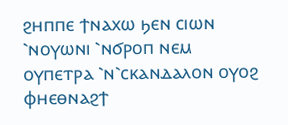ϩⲏⲡⲡⲉ ϯⲛⲁⲭⲱ ϧⲉⲛ ⲥⲓⲱⲛ ⳿ⲛⲟⲩⲱⲛⲓ ⳿ⲛϭⲣⲟⲡ ⲛⲉⲙ ⲟⲩⲡⲉⲧⲣⲁ ⳿ⲛ⳿ⲥⲕⲁⲛⲇⲁⲗⲟⲛ ⲟⲩⲟϩ ⲫⲏⲉⲑⲛⲁϩϯ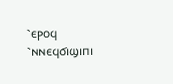⳿ⲉⲣⲟϥ ⳿ⲛⲛⲉϥϭⲓϣⲓⲡⲓ